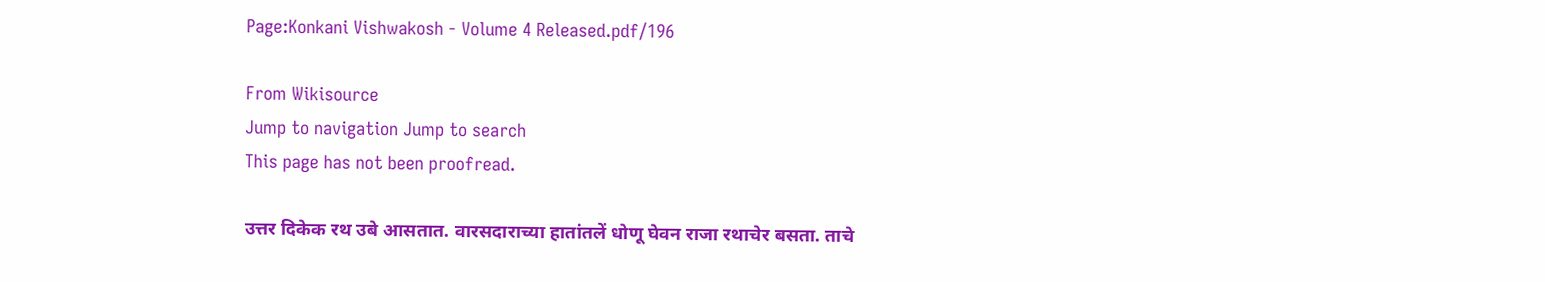Page:Konkani Vishwakosh - Volume 4 Released.pdf/196

From Wikisource
Jump to navigation Jump to search
This page has not been proofread.

उत्तर दिकेक रथ उबे आसतात. वारसदाराच्या हातांतलें धोणू घेवन राजा रथाचेर बसता. ताचे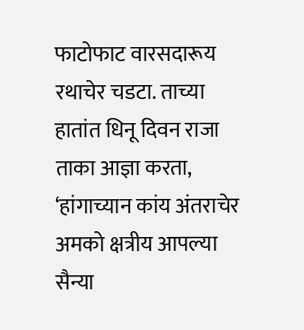फाटोफाट वारसदारूय रथाचेर चडटा. ताच्या हातांत धिनू दिवन राजा ताका आज्ञा करता, ‘हांगाच्यान कांय अंतराचेर अमको क्षत्रीय आपल्या सैन्या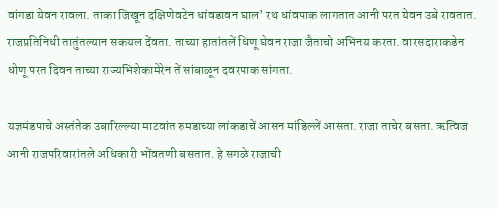वांगडा येवन रावला. ताका जिखून दक्षिणेवटेन धांवडावन घाल’ रथ धांवपाक लागतात आनी परत येवन उबे रावतात. राजप्रतिनिधी तातुंतल्यान सकयल देंवता. ताच्या हातांतलें धिणू घेवन राजा जैताचो अभिनय करता. वारसदाराकडेन धोणू परत दिवन ताच्या राज्यभिशेकामेरेन तें सांबाळून दवरपाक सांगता.

यज्ञमंडपाचे अस्तंतेक उबारिल्ल्या माटवांत रुमडाच्या लांकडाचें आसन मांडिल्लें आसता. राजा ताचेर बसता. ऋत्विज आनी राजपरिवारांतले अधिकारी भोंवतणी बसतात. हे सगळे राजाची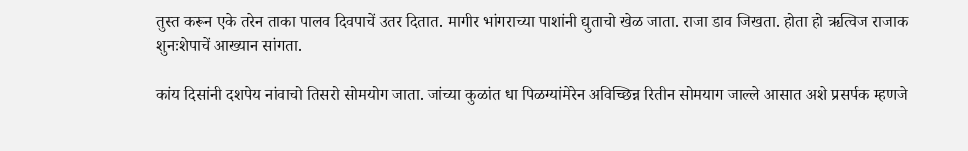तुस्त करून एके तरेन ताका पालव दिवपाचें उतर दितात. मागीर भांगराच्या पाशांनी द्युताचो खेळ जाता. राजा डाव जिखता. होता हो ऋत्विज राजाक शुनःशेपाचें आख्यान सांगता.

कांय दिसांनी दशपेय नांवाचो तिसरो सोमयोग जाता. जांच्या कुळांत धा पिळग्यांमेरेन अविच्छिन्न रितीन सोमयाग जाल्ले आसात अशे प्रसर्पक म्हणजे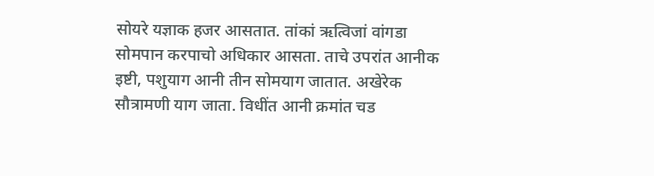सोयरे यज्ञाक हजर आसतात. तांकां ऋत्विजां वांगडा सोमपान करपाचो अधिकार आसता. ताचे उपरांत आनीक इष्टी, पशुयाग आनी तीन सोमयाग जातात. अखेरेक सौत्रामणी याग जाता. विधींत आनी क्रमांत चड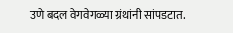उणे बदल वेगवेगळ्या ग्रंथांनी सांपडटात.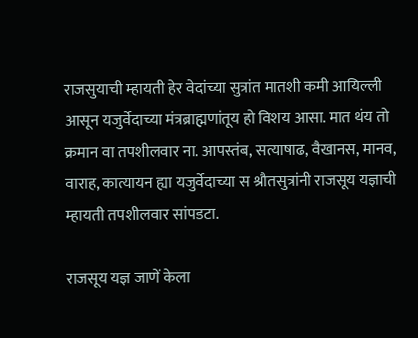राजसुयाची म्हायती हेर वेदांच्या सुत्रांत मातशी कमी आयिल्ली आसून यजुर्वेदाच्या मंत्रब्राह्मणांतूय हो विशय आसा. मात थंय तो क्रमान वा तपशीलवार ना. आपस्तंब, सत्याषाढ, वैखानस, मानव, वाराह, कात्यायन ह्या यजुर्वेदाच्या स श्रौतसुत्रांनी राजसूय यज्ञाची म्हायती तपशीलवार सांपडटा.

राजसूय यज्ञ जाणें केला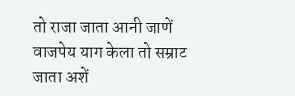तो राजा जाता आनी जाणें वाजपेय याग केला तो सम्राट जाता अशें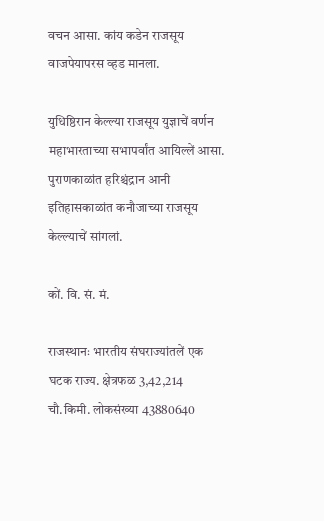वचन आसा. कांय कडेन राजसूय वाजपेयापरस व्हड मानला.

युधिष्ठिरान केल्ल्या राजसूय युज्ञाचें वर्णन महाभारताच्या सभापर्वांत आयिल्लें आसा. पुराणकाळांत हरिश्चंद्रान आनी इतिहासकाळांत कनौजाच्या राजसूय केल्ल्याचें सांगलां.

कों. वि. सं. मं.

राजस्थानः भारतीय संघराज्यांतलें एक घटक राज्य. क्षेत्रफळ 3,42,214 चौ.किमी. लोकसंख्या 43880640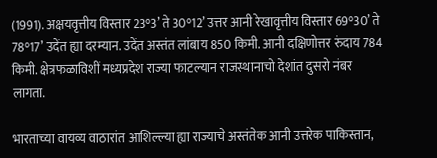(1991). अक्षयवृत्तीय विस्तार 23°3’ ते 30°12’ उत्तर आनी रेखावृत्तीय विस्तार 69°30’ ते 78°17’ उदेंत ह्या दरम्यान. उदेंत अस्तंत लांबाय 850 किमी. आनी दक्षिणोत्तर रुंदाय 784 किमी. क्षेत्रफळाविशीं मध्यप्रदेश राज्या फाटल्यान राजस्थानाचो देशांत दुसरो नंबर लागता.

भारताच्या वायव्य वाठारांत आशिल्ल्या ह्या राज्याचे अस्तंतेक आनी उत्तरेक पाकिस्तान,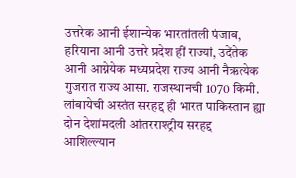उत्तरेक आनी ईशान्येक भारतांतली पंजाब, हरियाना आनी उत्तरे प्रदेश हीं राज्यां, उदेंतेक आनी आग्नेयेक मध्यप्रदेश राज्य आनी नैऋत्येक गुजरात राज्य आसा. राजस्थानची 1070 किमी. लांबायेची अस्तंत सरहद्द ही भारत पाकिस्तान ह्या दोन देशांमदली आंतरराश्ट्रीय सरहद्द आशिल्ल्यान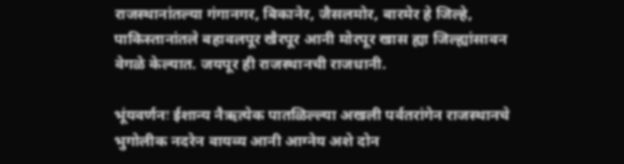राजस्थानांतल्या गंगानगर, बिकानेर, जैसलमोर, बारमेर हे जिल्हे, पाकिस्तानांतले बहावलपूर खैरपूर आनी मोरपूर खास ह्या जिल्ह्यांसावन वेगळे केल्यात. जयपूर ही राजस्थानची राजधानी.

भूंयवर्णनः ईशान्य नैऋत्येक पातळिल्ल्या अखली पर्वतरांगेन राजस्थानचे भुगोलीक नदरेन वायव्य आनी आग्नेय अशे दोन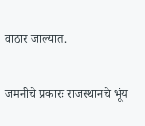वाठार जाल्यात.

जमनीचे प्रकारः राजस्थानचे भूंय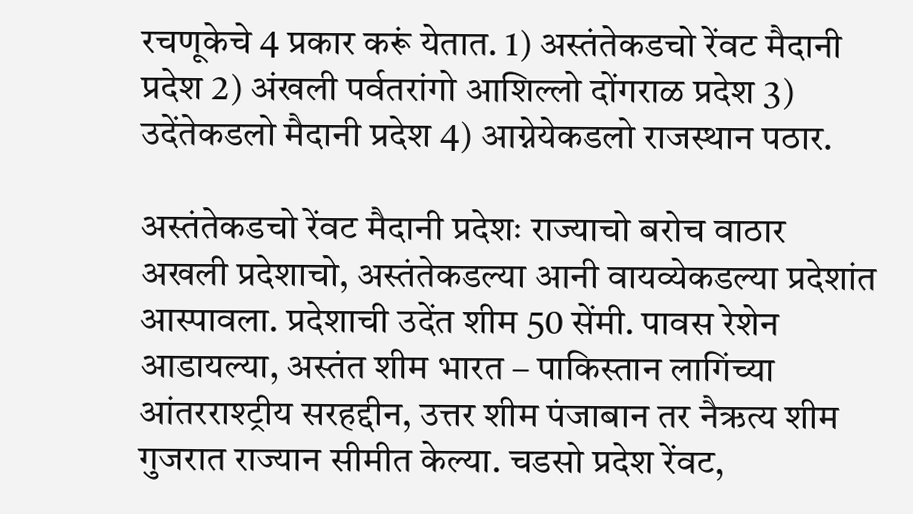रचणूकेचे 4 प्रकार करूं येतात. 1) अस्तंतेकडचो रेंवट मैदानी प्रदेश 2) अंखली पर्वतरांगो आशिल्लो दोंगराळ प्रदेश 3) उदेंतेकडलो मैदानी प्रदेश 4) आग्नेयेकडलो राजस्थान पठार.

अस्तंतेकडचो रेंवट मैदानी प्रदेशः राज्याचो बरोच वाठार अखली प्रदेशाचो, अस्तंतेकडल्या आनी वायव्येकडल्या प्रदेशांत आस्पावला. प्रदेशाची उदेंत शीम 50 सेंमी. पावस रेशेन आडायल्या, अस्तंत शीम भारत – पाकिस्तान लागिंच्या आंतरराश्ट्रीय सरहद्दीन, उत्तर शीम पंजाबान तर नैऋत्य शीम गुजरात राज्यान सीमीत केल्या. चडसो प्रदेश रेंवट,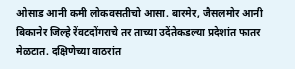ओसाड आनी कमी लोकवसतीचो आसा. बारमेर, जैसलमोर आनी बिकानेर जिल्हे रेंवटदोंगराचे तर ताच्या उदेंतेकडल्या प्रदेशांत फातर मेळटात. दक्षिणेच्या वाठरांत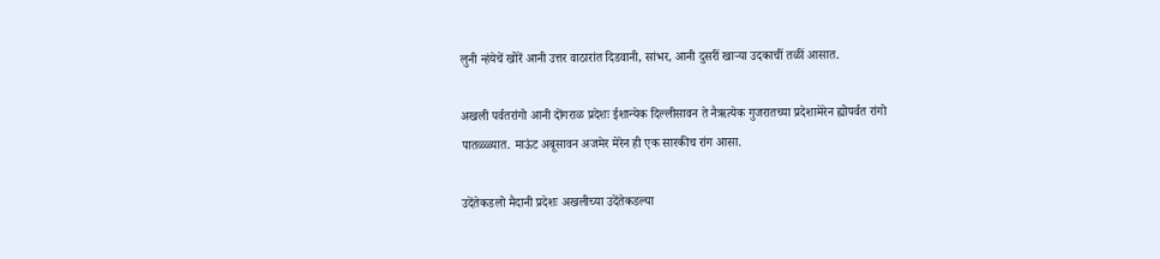लुनी न्हंयेचें खोरें आनी उत्तर वाठारांत दिडवानी, सांभर, आनी दुसरीं खाऱ्या उदकाचीं तळीं आसात.

अखली पर्वतरांगो आनी दोंगराळ प्रदेशः ईशान्येक दिल्लीसावन ते नैऋत्येक गुजरातच्या प्रदेशामेरेन ह्योपर्वत रांगो पातळ्ळ्यात. माऊंट अबूसावन अजमेर मेरेन ही एक सारकीच रांग आसा.

उदेंतेकडलो मैदानी प्रदेशः अखलीच्या उदेंतेकडल्या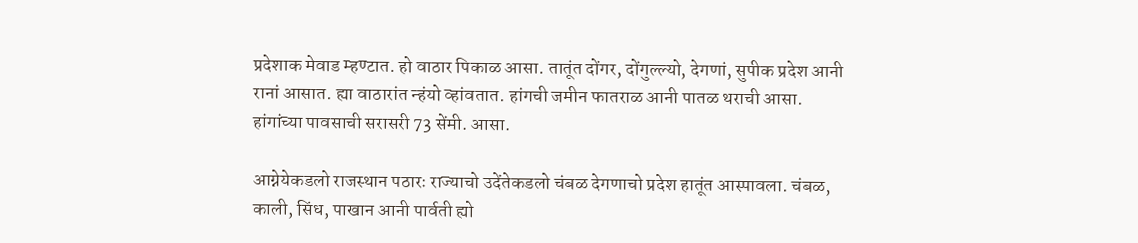प्रदेशाक मेवाड म्हण्टात. हो वाठार पिकाळ आसा. तातूंत दोंगर, दोंगुल्ल्यो, देगणां, सुपीक प्रदेश आनी रानां आसात. ह्या वाठारांत न्हंयो व्हांवतात. हांगची जमीन फातराळ आनी पातळ थराची आसा. हांगांच्या पावसाची सरासरी 73 सेंमी. आसा.

आग्नेयेकडलो राजस्थान पठारः राज्याचो उदेंतेकडलो चंबळ देगणाचो प्रदेश हातूंत आस्पावला. चंबळ, काली, सिंध, पाखान आनी पार्वती ह्यो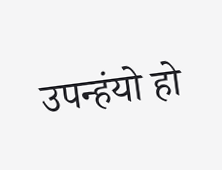उपन्हंयो हो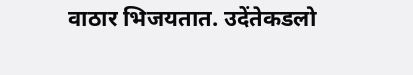वाठार भिजयतात. उदेंतेकडलो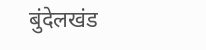बुंदेलखंड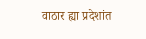वाठार ह्या प्रदेशांत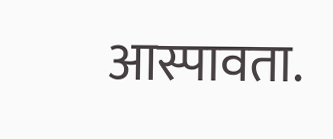आस्पावता.